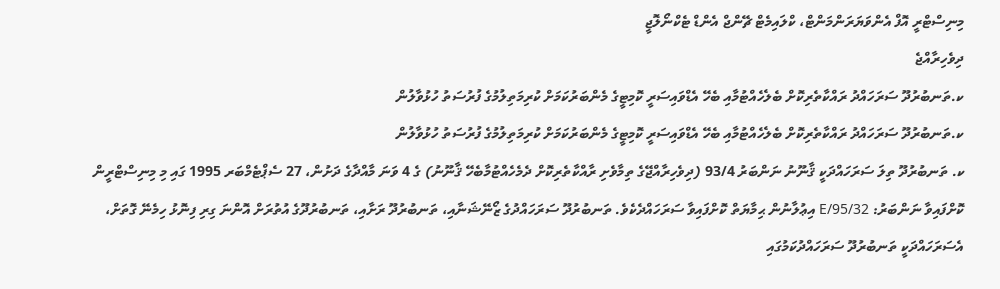މިނިސްޓްރީ އޮފް އެންވަޔަރަންމަންޓް، ކްލައިމެޓް ޗޭންޖް އެންޑް ޓެކްނޯލޮޖީ
ދިވެހިރާއްޖެ
ކ.ތަނބުރުދޫ ސަރަހައްދު ރައްކާތެރިކޮށް ބެލެހެއްޓުމާއި ބެހޭ އެޑްވައިސަރީ ކޮމިޓީގެ މެންބަރުކަމަށް ކުރިމަތިލުމުގެ ފުރުސަތު ހުޅުވާލުން
ކ.ތަނބުރުދޫ ސަރަހައްދު ރައްކާތެރިކޮށް ބެލެހެއްޓުމާއި ބެހޭ އެޑްވައިސަރީ ކޮމިޓީގެ މެންބަރުކަމަށް ކުރިމަތިލުމުގެ ފުރުސަތު ހުޅުވާލުން
ކ. ތަނބުރުދޫ ތިލަ ސަރަހައްދަކީ ޤާނޫނު ނަންބަރު 93/4 (ދިވެހިރާއްޖޭގެ ތިމާވެށި ރާއްކާތެރިކޮށް ދެމެހެއްޓުމާބެހޭ ޤާނޫނު) ގެ 4 ވަނަ މާއްދާގެ ދަށުން، 27 ސެޕްޓެމްބަރ 1995 ގައި މި މިނިސްޓްރީން ކޮށްފައިވާ ނަންބަރު: E/95/32 އިޢުލާނުން ޙިމާޔަތް ކޮށްފައިވާ ސަރަހައްދެކެވެ. ތަނބުރުދޫ ސަރަހައްދުގެ ޒޯނޭޝަނާއި، ތަނބުރުދޫ ރަށާއި، ތަނބުރުދޫގެ އުތުރަށް އޮންނަ ގިރި ފިނޮޅު ހިމެނޭ ގޮތަށް، އެސަރަހައްދަކީ ތަނބުރުދޫ ސަރަހައްދުކަމުގައި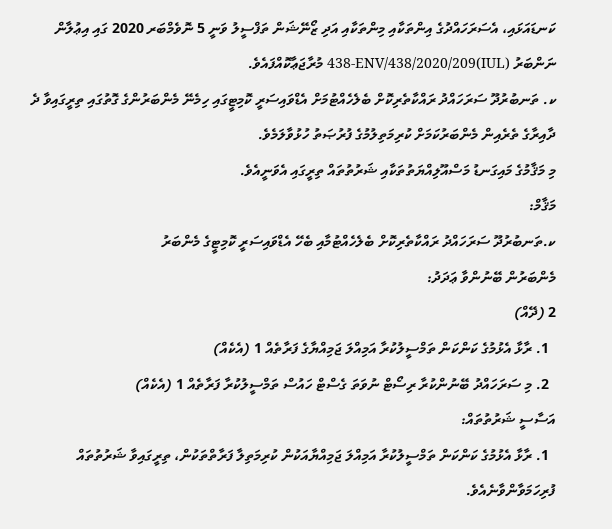ކަނޑައަޅައި، އެސަރަހައްދުގެ އިންތަކާއި މިންތަކާއި އަދި ޒޯނޭޝަން ތަފްސީލު ވަނީ 5 ނޮވެމްބަރ 2020 ގައި އިޢުލާން ނަންބަރު (IUL)438-ENV/438/2020/209 މުރާޖަޢާކޮއްފައެވެ.
ކ. ތަނބުރުދޫ ސަރަހައްދު ރައްކާތެރިކޮށް ބެލެހެއްޓުމަށް އެޑްވައިސަރީ ކޮމިޓީގައި ހިމެނޭ މެންބަރުންގެ ގޮތުގައި ތިރީގައިވާ ދެ ދާއިރާގެ ތެރެއިން މެންބަރުކަމަށް ކުރިމަތިލުމުގެ ފުރުޞަތު ހުޅުވާލަމެވެ.
މި މަޤާމުގެ މައިގަނޑު މަސްއޫލިއްޔަތުތަކާއި ޝަރުތުތައް ތިރީގައި އެވަނީއެވެ.
މަޤާމް:
ކ.ތަނބުރުދޫ ސަރަހައްދު ރައްކާތެރިކޮށް ބެލެހެއްޓުމާއި ބެހޭ އެޑްވައިސަރީ ކޮމިޓީގެ މެންބަރު
މެންބަރުން ބޭނުންވާ ޢަދަދު:
2 (ދޭއް)
  1. ރާޅާ އެޅުމުގެ ކަންކަން ތަމްސީލުކުރާ އަމިއްލަ ޖަމިއްޔާގެ ފަރާތެއް 1 (އެކެއް)
  2. މި ސަރަހައްދު ބޭނުންކުރާ ރިސޯޓް ނުވަތަ ގެސްޓް ހައުސް ތަމްސީލުކުރާ ފަރާތެއް 1 (އެކެއް)
އަސާސީ ޝަރުތުތައް:
  1. ރާޅާ އެޅުމުގެ ކަންކަން ތަމްސީލުކުރާ އަމިއްލަ ޖަމިއްޔާއަކުން ކުރިމަތިލާ ފަރާތްތަކުން، ތިރީގައިވާ ޝަރުތުތައް ފުރިހަމަވާންވާނެއެވެ.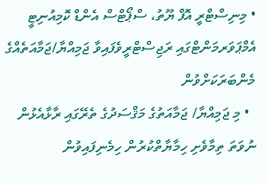• މިނިސްޓްރީ އޮފް ޔޫތު، ސްޕޯޓްސް އެންޑް ކޮމިއުނިޓީ އެމްޕަވަރމަންޓްގައި ރަޖިސްޓްރީވެފައިވާ ޖަމިއްޔާ/ޖަމާއަތެއްގެ މެންބަރަކަށްވުން
  • މި ޖަމިއްޔާ/ ޖަމާއަތުގެ މަޤްސަދުގެ ތެރޭގައި ރާޅާއެޅުން ނުވަތަ ތިމާވެށި ހިމާޔާތްކުރުން ހިމެނިފައިވުން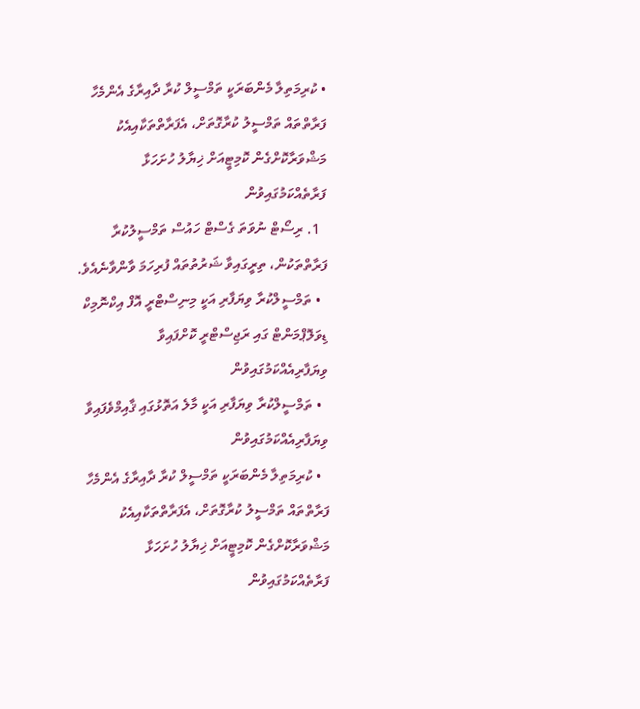• ކުރިމަތިލާ މެންބަރަކީ ތަމްސީލް ކުރާ ދާއިރާގެ އެންމެހާ ފަރާތްތައް ތަމްސީލު ކުރާގޮތަށް، އެފަރާތްތަކާއިއެކު މަޝްވަރާކޮށްގެން ކޮމިޓީއަށް ޚިޔާލު ހުށަހަޅާ ފަރާތެއްކަމުގައިވުން
  1. ރިސޯޓް ނުވަތަ ގެސްޓް ހައުސް ތަމްސީލުކުރާ ފަރާތްތަކުން، ތިރީގައިވާ ޝަރުތުތައް ފުރިހަމަ ވާންވާނެއެވެ.
  • ތަމްސީލްކުރާ ވިޔަފާރި އަކީ މިނިސްޓްރީ އޮފް އިކްނޮމިކް ޑިވަލޮޕްމަންޓް ގައި ރަޖިސްޓްރީ ކޮށްފައިވާ ވިޔަފާރިއެއްކަމުގައިވުން
  • ތަމްސީލްކުރާ ވިޔަފާރި އަކީ މާލެ އަތޮޅުގައި ޤާއިމްވެފައިވާ ވިޔަފާރިއެއްކަމުގައިވުން
  • ކުރިމަތިލާ މެންބަރަކީ ތަމްސީލް ކުރާ ދާއިރާގެ އެންމެހާ ފަރާތްތައް ތަމްސީލު ކުރާގޮތަށް، އެފަރާތްތަކާއިއެކު މަޝްވަރާކޮށްގެން ކޮމިޓީއަށް ޚިޔާލު ހުށަހަޅާ ފަރާތެއްކަމުގައިވުން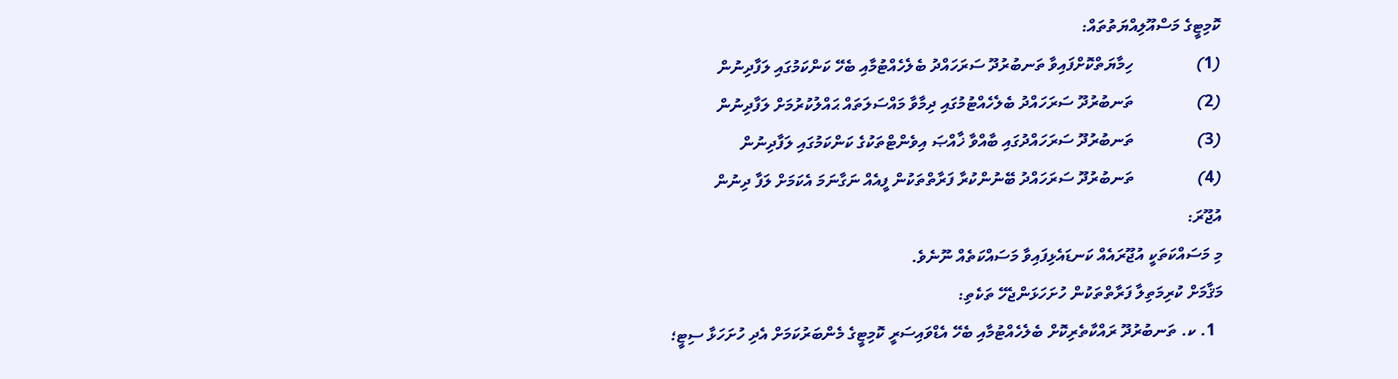ކޮމިޓީގެ މަސްއޫލިއްޔަތުތައް:
(1)               ހިމާޔަތްކޮށްފައިވާ ތަނބުރުދޫ ސަރަހައްދު ބެލެހެއްޓުމާއި ބެހޭ ކަންކަމުގައި ލަފާދިނުން
(2)               ތަނބުރުދޫ ސަރަހައްދު ބެލެހެއްޓުމުގައި ދިމާވާ މައްސަލަތައް ޙައްލުކުރުމަށް ލަފާދިނުން
(3)               ތަނބުރުދޫ ސަރަހައްދުގައި ބާއްވާ ޚާއްޞަ އިވެންޓްތަކުގެ ކަންކަމުގައި ލަފާދިނުން
(4)               ތަނބުރުދޫ ސަރަހައްދު ބޭނުންކުރާ ފަރާތްތަކުން ފީއެއް ނަގާނަމަ އެކަމަށް ލަފާ ދިނުން
އުޖޫރަ:
މި މަސައްކަތަކީ އުޖޫރައެއް ކަނޑައެޅިފައިވާ މަސައްކަތެއް ނޫނެވެ.
މަޤާމަށް ކުރިމަތިލާ ފަރާތްތަކުން ހުށަހަޅަންޖެހޭ ތަކެތި:
  1. ކ. ތަނބުރުދޫ ރައްކާތެރިކޮށް ބެލެހެއްޓުމާއި ބެހޭ އެޑްވައިސަރީ ކޮމިޓީގެ މެންބަރުކަމަށް އެދި ހުށަހަޅާ ސިޓީ؛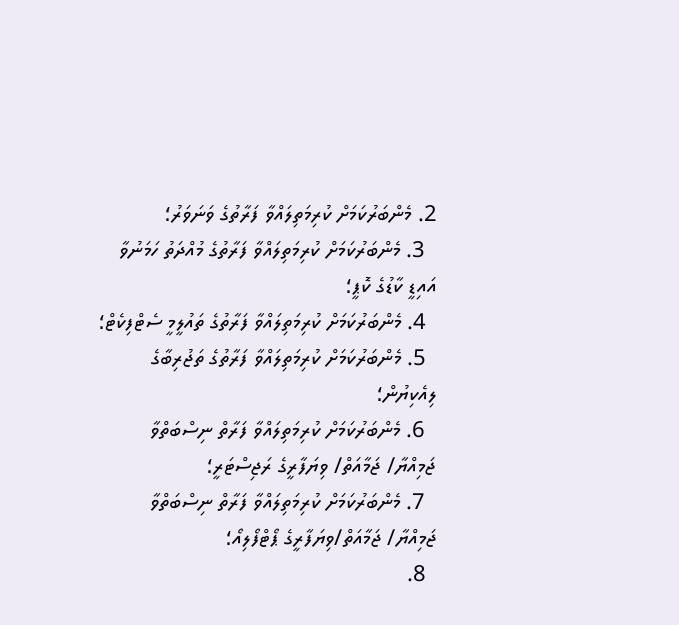2. މެންބަރުކަމަށް ކުރިމަތިލައްވާ ފަރާތުގެ ވަނަވަރު؛
  3. މެންބަރުކަމަށް ކުރިމަތިލައްވާ ފަރާތުގެ މުއްދަތު ހަމަނުވާ އައިޑީ ކާޑުގެ ކޮޕީ؛
  4. މެންބަރުކަމަށް ކުރިމަތިލައްވާ ފަރާތުގެ ތައުލީމީ ސެޓްފިކެޓް؛
  5. މެންބަރުކަމަށް ކުރިމަތިލައްވާ ފަރާތުގެ ތަޖުރިބާގެ ލިއެކިޔުން؛
  6. މެންބަރުކަމަށް ކުރިމަތިލައްވާ ފަރާތް ނިސްބަތްވާ ޖަމިއްޔާ/ ޖަމާއަތް/ ވިޔަފާރީގެ ރަޖިސްޓަރީ؛
  7. މެންބަރުކަމަށް ކުރިމަތިލައްވާ ފަރާތް ނިސްބަތްވާ ޖަމިއްޔާ/ ޖަމާއަތް/ވިޔަފާރީގެ ޕޯޓްފޯލިއޯ؛
  8.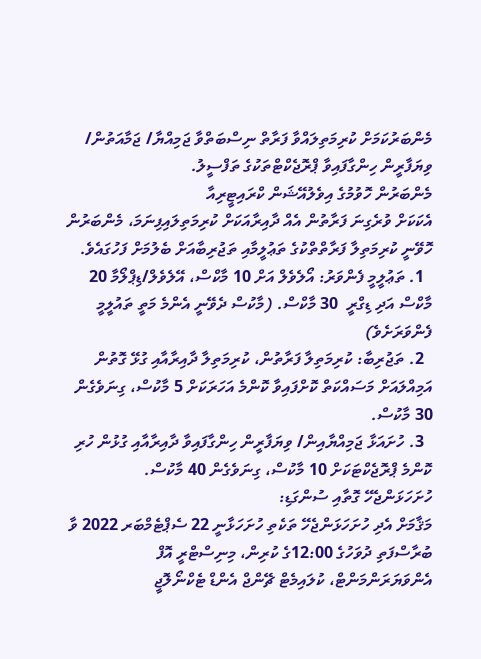މެންބަރުކަމަށް ކުރިމަތިލައްވާ ފަރާތް ނިސްބަތްވާ ޖަމިއްޔާ/ ޖަމާއަތުން/ ވިޔަފާރީން ހިންގާފައިވާ ޕްރޮޖެކްޓްތަކުގެ ތަފްސީލު.
މެންބަރުން ހޮވުމުގެ އިވެލުއޭޝަން ކްރައިޓީރިއާ
އެކަކަށް ވުރެގިނަ ފަރާތުން އެއް ދާއިރާއަކަށް ކުރިމަތިލައިފިނަމަ، މެންބަރުން ހޮވޭނީ ކުރިމަތިލާ ފަރާތްތްކުގެ ތަޢުލީމާއި ތަޖުރިބާއަށް ބެލުމަށް ފަހުގައެވެ.
  1. ތަޢުލީމީ ފެންވަރު: އޯލެވެލް އަށް 10 މާކްސް، އޭލެވެލް/ޑިޕްލޯމާ 20 މާކްސް އަދި ޑިގްރީ  30 މާކްސް. (މާކުސް ދެވޭނީ އެންމެ މަތީ ތައުލީމީ ފެންވަރަށެވެ)
  2. ތަޖުރިބާ: ކުރިމަތިލާ ފަރާތުން، ކުރިމަތިލާ ދާއިރާއާއި ގުޅޭ ގޮތުން އަމިއްލައަށް މަސައްކަތް ކޮށްފައިވާ ކޮންމެ އަހަރަކަށް 5 މާކުސް، ގިނަވެގެން 30 މާކުސް.
  3. ހުށައަޅާ ޖަމިއްޔާއިން/ ވިޔަފާރީން ހިންގާފައިވާ ދާއިރާއާއި ގުޅުން ހުރި ކޮންމެ ޕްރޮޖެކްޓަކަށް 10 މާކުސް، ގިނަވެގެން 40 މާކުސް.
ހުށަހަޅަންޖެހޭ ގޮތާއި ސުންގަޑި:
މަޤާމަށް އެދި ހުށަހަޅަންޖެހޭ ތަކެތި ހުށަހަޅާނީ 22 ސެޕްޓެމްބަރ 2022 ވާ ބުރާސްފަތި ދުވަހުގެ 12:00ގެ ކުރިން، މިނިސްޓްރީ އޮފް އެންވަޔަރަންމަންޓް، ކުލައިމެޓް ޗޭންޖް އެންޑް ޓެކްނޯލޮޖީ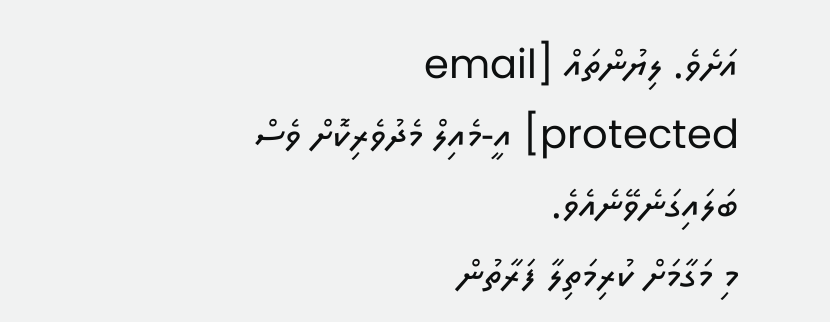އަށެވެ. ލިޔުންތައް [email protected] އީ-މެއިލް މެދުވެރިކޮށް ވެސް ބަލައިގަނެވޭނެއެވެ.
މި މަގާމަށް ކުރިމަތިލާ ފަރާތުން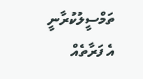ތަމްސީލުކުރާނީ އެ ފަރާތެއް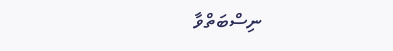ނިސްބަތްވާ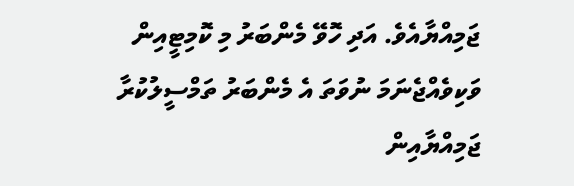ޖަމިއްޔާއެވެ. އަދި ހޮވޭ މެންބަރު މި ކޮމިޓީއިން ވަކިވެއްޖެނަމަ ނުވަތަ އެ މެންބަރު ތަމްސީލުކުރާ ޖަމިއްޔާއިން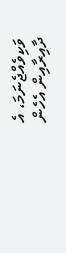ވަކިވެއްޖެނަމަ، އެ ދާއިރާއިން އެހެން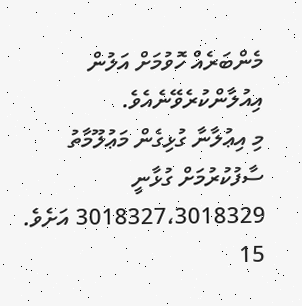މެންބަރެއް ހޮވުމަށް އަލުން އިއުލާންކުރެވޭނެއެވެ.
މި އިޢުލާނާ ގުޅިގެން މަޢުލޫމާތު ސާފުކުރުމަށް ގުޅާނީ 3018327،3018329 އަށެވެ.
15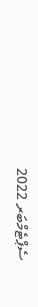ސެޕްޓެމްބަރ 2022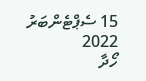15 ސެޕްޓެންބަރު 2022
ހޯދާ